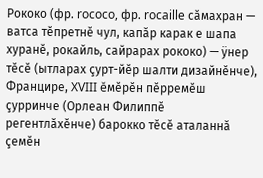Рококо (фр. rococo, фр. rocaille сăмахран — ватса тĕпретнĕ чул, капăр карак е шапа хуранĕ, рокайль, сайрарах рококо) — ÿнер тĕсĕ (ытларах çурт-йĕр шалти дизайнĕнче), Францире, XVIII ĕмĕрĕн пĕрремĕш çурринче (Орлеан Филиппĕ регентлăхĕнче) барокко тĕсĕ аталаннă çемĕн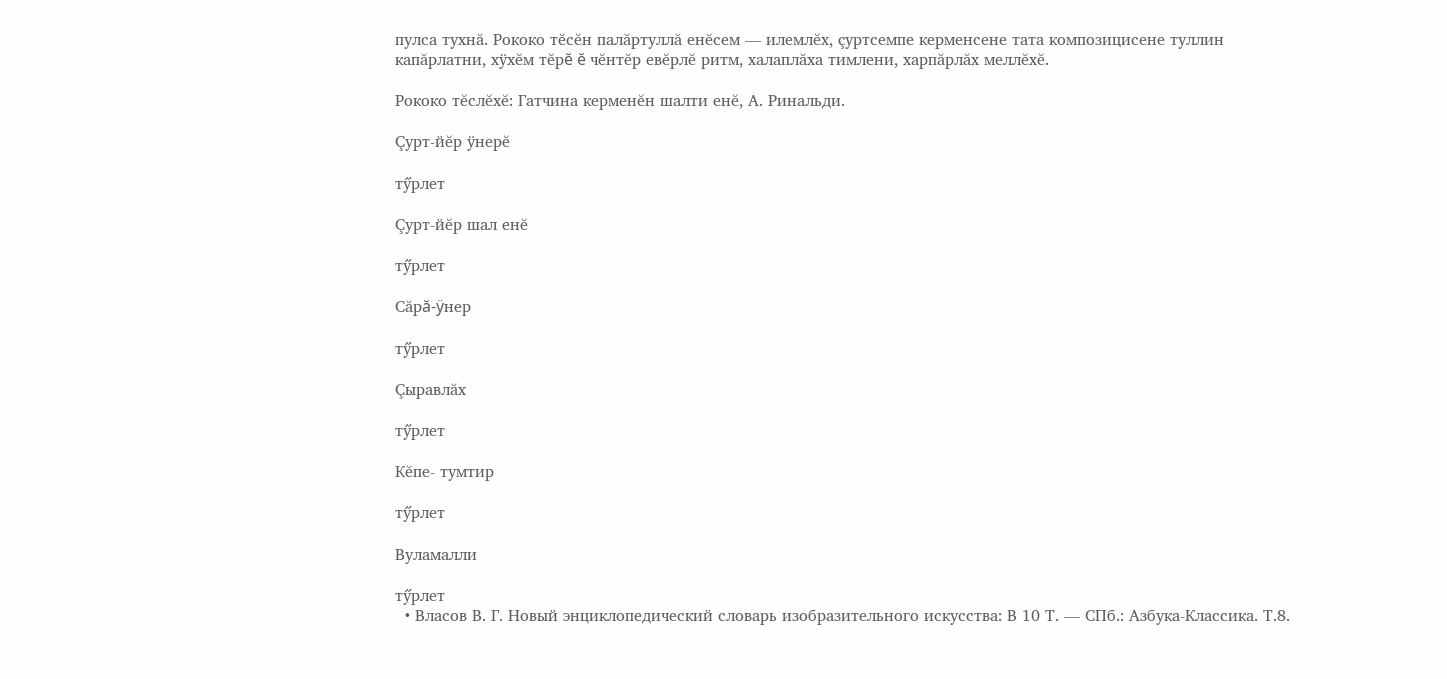пулса тухнă. Рококо тĕсĕн палăртуллă енĕсем — илемлĕх, çуртсемпе керменсене тата композицисене туллин капăрлатни, хÿхĕм тĕрĕ ĕ чĕнтĕр евĕрлĕ ритм, халаплăха тимлени, харпăрлăх меллĕхĕ.

Рококо тĕслĕхĕ: Гатчина керменĕн шалти енĕ, А. Ринальди.

Çурт-йĕр ÿнерĕ

тӳрлет

Çурт-йĕр шал енĕ

тӳрлет

Сăрă-ÿнер

тӳрлет

Çыравлăх

тӳрлет

Кĕпе- тумтир

тӳрлет

Вуламалли

тӳрлет
  • Власов В. Г. Новый энциклопедический словарь изобразительного искусства: В 10 Т. — СПб.: Азбука-Классика. Т.8.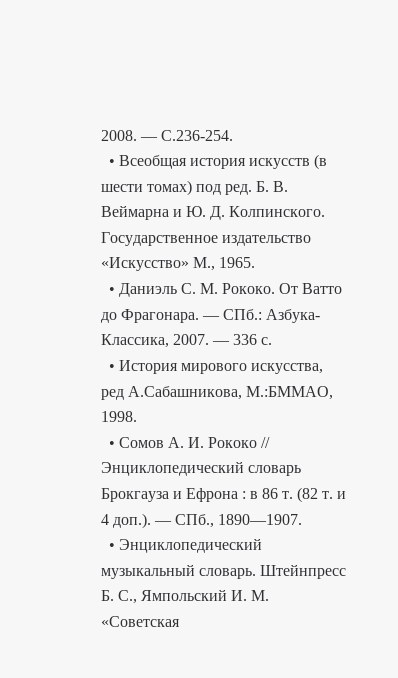2008. — С.236-254.
  • Всеобщая история искусств (в шести томах) под ред. Б. В. Веймарна и Ю. Д. Колпинского. Государственное издательство «Искусство» М., 1965.
  • Даниэль С. М. Рококо. От Ватто до Фрагонара. — СПб.: Азбука-Классика, 2007. — 336 с.
  • История мирового искусства, ред А.Сабашникова, М.:БММАО, 1998.
  • Сомов А. И. Рококо // Энциклопедический словарь Брокгауза и Ефрона : в 86 т. (82 т. и 4 доп.). — СПб., 1890—1907.
  • Энциклопедический музыкальный словарь. Штейнпресс Б. С., Ямпольский И. М. «Советская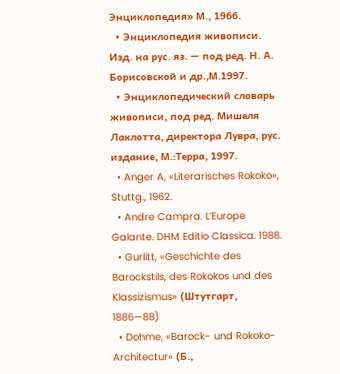Энциклопедия» М., 1966.
  • Энциклопедия живописи. Изд. на рус. яз. — под ред. Н. А. Борисовской и др.,М.1997.
  • Энциклопедический словарь живописи, под ред. Мишеля Лаклотта, директора Лувра, рус. издание, М.:Терра, 1997.
  • Anger A, «Literarisches Rokoko», Stuttg., 1962.
  • Andre Campra. L’Europe Galante. DHM Editio Classica. 1988.
  • Gurlitt, «Geschichte des Barockstils, des Rokokos und des Klassizismus» (Штутгарт, 1886—88)
  • Dohme, «Barock- und Rokoko-Architectur» (Б.,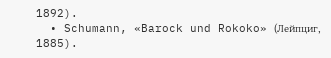1892).
  • Schumann, «Barock und Rokoko» (Лейпциг, 1885).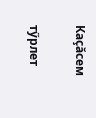Каçăсем

тӳрлет